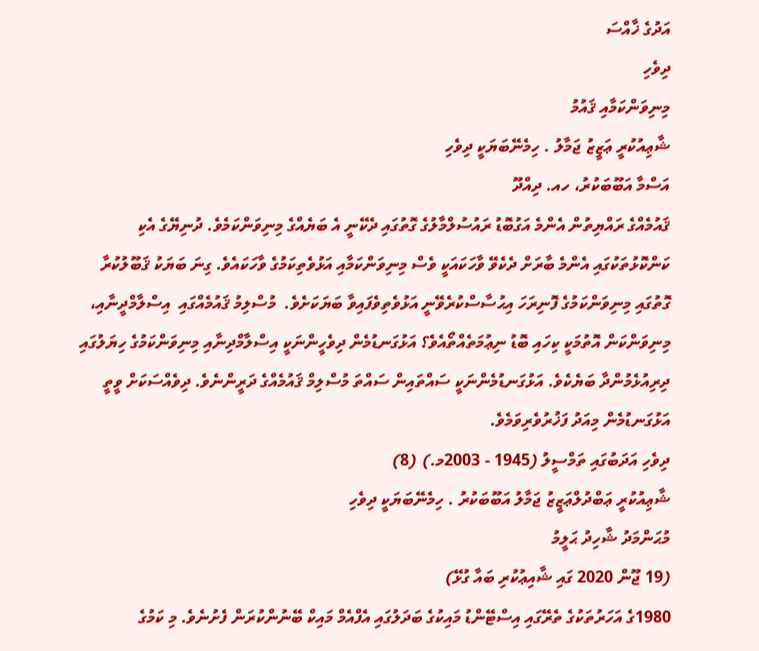އަދުގެ ޚާއްސަ
ދިވެހި
މިނިވަންކަމާއި ޤައުމު
ޝާޢިއުކުރީ ޢަޒީޒު ޖަމާލު . ހިމެނޭބަޔަކީ ދިވެހި
އަސްމާ އަބޫބަކުރު، ހއ. ދިއްދޫ
ޤައުމެއްގެ ރައްޔިތުން އެންމެ އަގުބޮޑު ރައުސުލްމާލުގެ ގޮތުގައި ދެކޭނީ އެ ބަޔެއްގެ މިނިވަންކަމެވެ. ދުނިޔޭގެ އެކި ކަންކޮޅުތަކުގައި އެންމެ ބާރަށް ދެކެވޭ ވާހަކައަކީ ވެސް މިނިވަންކަމާއި އަޅުވެތިކަމުގެ ވާހަކައެވެ. ގިނަ ބަޔަކު ޤަބޫލުކުރާ ގޮތުގައި މިނިވަންކަމުގެ ފޮނިރަހަ އިޙުސާސްކުރެވޭނީ އަޅުވެތިވެފައިވާ ބަޔަކަށެވެ.  މުސްލިމު ޤައުމެއްގައި  އިސްލާމްދީނާއި، މިނިވަންކަން އޮތުމަކީ ކިހައި ބޮޑު ނިޢުމަތެއްތޯއެވެ؟ އަޅުގަނޑުމެން ދިވެހީންނަކީ އިސްލާމްދިނާއި މިނިވަންކަމުގެ ހިޔަލުގައި ދިރިއުޅެމުންދާ ބަޔެކެވެ. އަޅުގަނޑުމެންނަކީ ސައްތައިން ސައްތަ މުސްލިމް ޤައުމެއްގެ ދަރީންނެވެ. ދިވެއްސަކަށް ވީތީ އަޅުގަނޑުމެން މިއަދު ފަޚުރުވެރިވަމެވެ.
ދިވެހި އަދަބުގައި ތަމްސީލު (1945 - 2003މ.) (8)
ޝާޢިއުކުރީ ޢަބްދުލްޢަޒީޒު ޖަމާލު އަބޫބަކުރު . ހިމެނޭބަޔަކީ ދިވެހި
މުޙަންމަދު ޝާހިދު ޙަލީމު
(19 ޖޫން 2020 ގައި ޝާއިޢުކުރި ބައާ ގުޅޭ)
1980ގެ އަހަރުތަކުގެ ތެރޭގައި އިސްޓޭންޑު މައިކުގެ ބަދަލުގައި އެފްއެމް މައިކް ބޭނުންކުރަން ފެށުނެވެ. މި ކަމުގެ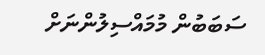ސަބަބުން މުމައްސިލުންނަށް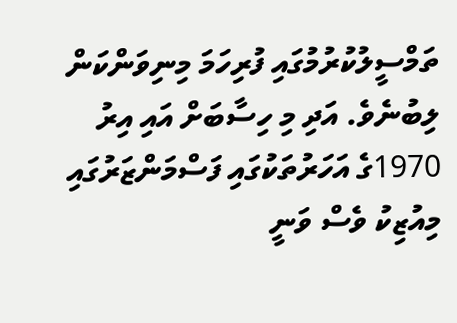ތަމްސީލުކުރުމުގައި ފުރިހަމަ މިނިވަންކަން ލިބުނެވެ. އަދި މި ހިސާބަށް އައި އިރު 1970ގެ އަހަރުތަކުގައި ފަސްމަންޒަރުގައި މިއުޒިކު ވެސް ވަނީ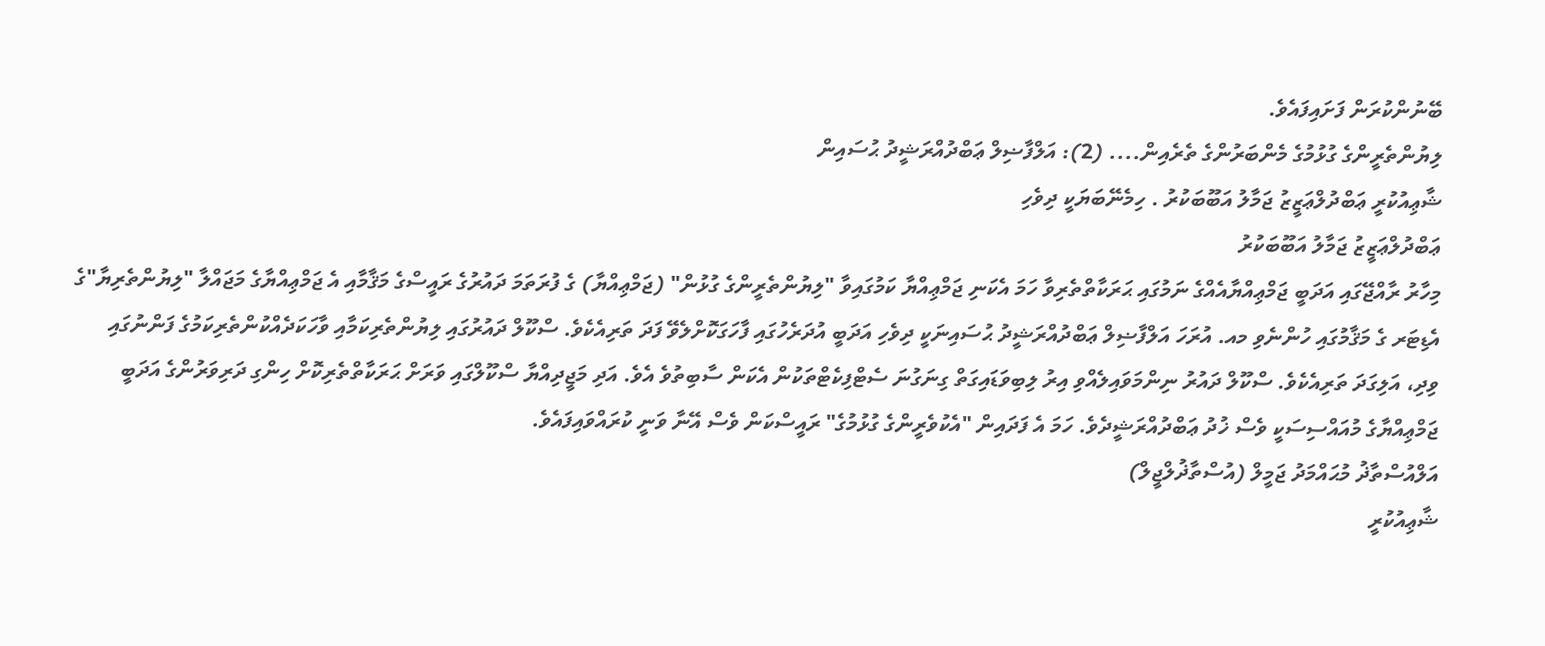ބޭނުންކުރަން ފަށައިފައެވެ.
ލިޔުންތެރީންގެ ގުޅުމުގެ މެންބަރުންގެ ތެރެއިން.... (2): އަލްފާޟިލް ޢަބްދުއްރަޝީދު ޙުސައިން
ޝާޢިއުކުރީ ޢަބްދުލްޢަޒީޒު ޖަމާލު އަބޫބަކުރު . ހިމެނޭބަޔަކީ ދިވެހި
ޢަބްދުލްޢަޒީޒު ޖަމާލު އަބޫބަކުރު
މިހާރު ރާއްޖޭގައި އަދަބީ ޖަމްޢިއްޔާއެއްގެ ނަމުގައި ޙަރަކާތްތެރިވާ ހަމަ އެކަނި ޖަމްޢިއްޔާ ކަމުގައިވާ "ލިޔުންތެރީންގެ ގުޅުން" (ޖަމްޢިއްޔާ) ގެ ފުރަތަމަ ދައުރުގެ ރައީސްގެ މަޤާމާއި އެ ޖަމްޢިއްޔާގެ މަޖައްލާ "ލިޔުންތެރިޔާ"ގެ އެޑިޓަރ ގެ މަޤާމުގައި ހުންނެވި މއ. އުރަހަ އަލްފާޟިލް ޢަބްދުއްރަޝީދު ޙުސައިނަކީ ދިވެހި އަދަބީ އުދަރެހުގައި ފާހަގަކޮށްލެވޭ ފަދަ ތަރިއެކެވެ. ސްކޫލް ދައުރުގައި ލިޔުންތެރިކަމާއި ވާހަކަދެއްކުންތެރިކަމުގެ ފަންނުގައި ވިދި، އަލިގަދަ ތަރިއެކެވެ. ސްކޫލް ދައުރު ނިންމަވައިލެއްވި އިރު ލިބިވަޑައިގަތް ގިނަގުނަ ސެޓްފިކެޓްތަކުން އެކަން ސާބިތުވެ އެވެ. އަދި މަޖީދިއްޔާ ސްކޫލްގައި ވަރަށް ޙަރަކާތްތެރިކޮށް ހިންގި ދަރިވަރުންގެ އަދަބީ ޖަމްޢިއްޔާގެ މުއައްސިސަކީ ވެސް ޚުދު ޢަބްދުއްރަޝީދެވެ. ހަމަ އެ ފަދައިން "އެކުވެރީންގެ ގުޅުމުގެ" ރައީސްކަން ވެސް އޭނާ ވަނީ ކުރައްވައިފައެވެ.
އަލްއުސްތާޛު މުޙައްމަދު ޖަމީލް (އުސްތާޛުލްޖީލް)
ޝާޢިއުކުރީ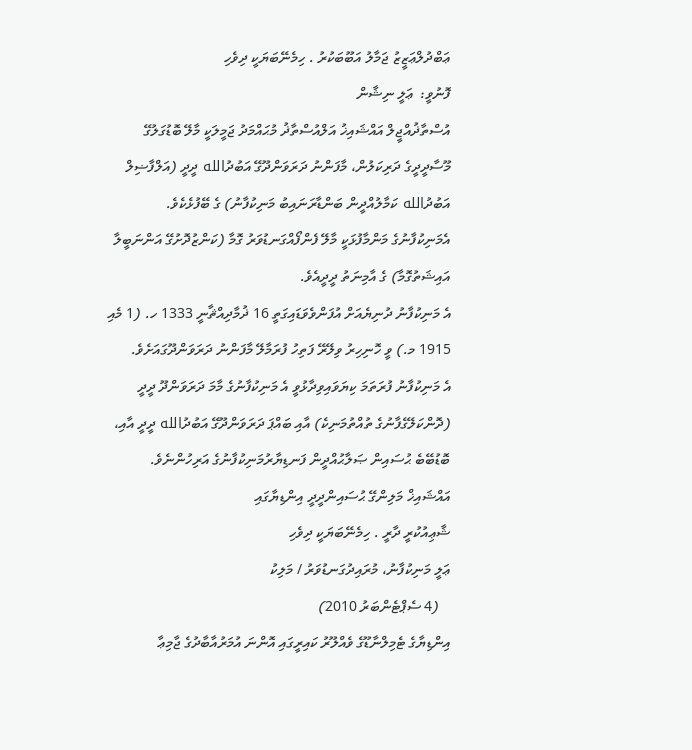ޢަބްދުލްޢަޒީޒު ޖަމާލު އަބޫބަކުރު . ހިމެނޭބަޔަކީ ދިވެހި
ފޮނުވީ:  ޢަލީ ނިޝާން
އުސްތާޛުއްޖީލް އައްޝައިޚު އަލްއުސްތާޛު މުޙައްމަދު ޖަމީލަކީ މާލޭ ބޮޑުގަލުގޭ މޫސާދީދީގެ ދަރިކަލުން، މާފަންނު ދަރަވަންދޫގޭ އަބުދުالله ދީދީ (އަލްފާޟިލް އަބުދުالله ކަމާލުއްދީން ބަންޑާރަނައިބު މަނިކުފާނު) ގެ ބޭފުޅެކެވެ. އެމަނިކުފާނުގެ މަންމާފުޅަކީ މާލޭ ފެންފޯއްގަނޑުވަރު ގޮމާ (ކަންޒުދޮށުގޭ އަންނަބީލާ އައިޝަތުގޮމާ) ގެ އާމިނަތު ދީދީއެވެ.
އެ މަނިކުފާނު ދުނިޔެއަށް އުފަންވެވަޑައިގަތީ 16 ޛުމާދިއްޘާނީ 1333 ހ. (1 މެއި 1915 މ.) ވީ ހޮނިހިރު ވިލޭރޭ ފަތިހު ފުރަމާލޭ މާފަންނު ދަރަވަންދޫގައަށެވެ.
އެ މަނިކުފާނު ފުރަތަމަ ކިޔަވައިވިދާޅުވީ އެ މަނިކުފާނުގެ މާމަ ދަރަވަންދޫ ދީދީ (ދޮންކަލޭގެފާނުގެ ތުއްތުމަނިކެ) އާއި ބައްޕަ ދަރަވަންދޫގޭ އަބުދުالله ދީދީ އާއި، ބޮޑުބޭބެ ޙުސައިން ޞަލާޙުއްދީން ފަނޑިޔާރުމަނިކުފާނުގެ އަރިހުންނެވެ.
އައްޝައިޚް މަލިންގޭ ޙުސައިންދީދީ އިންޑިޔާގައި
ޝާޢިއުކުރީ ދާރީ . ހިމެނޭބަޔަކީ ދިވެހި
ޢަލީ މަނިކުފާނު، މުރައިދުގަނޑުވަރު / މަލިކު
   (4 ސެޕްޓެންބަރު 2010)
އިންޑިޔާގެ ޓެމިލްނާޑޫގެ ވެއްލޫރު ކައިރީގައި އޮންނަ އުމަރުއާބާދުގެ ޖާމިޢާ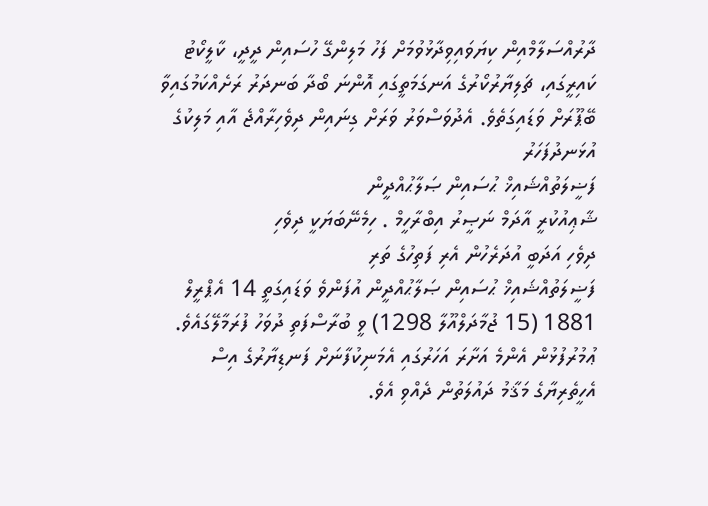ދާރުއްސަލާމްއިން ކިޔަވައިވިދާޅުވުމަށް ފަހު މަލިންގޭ ހުސައިން ދީދީ، ކާލީކޯޓު ކައިރީގައި، ޗަލިޔާރުކޯރުގެ އަނގަމަތީގައި އޮންނަ ބޯދާ ބަނދަރު ރަށެއްކަމުގައިވާ ބޭޕޫރަށް ވަޑައިގަތެވެ. އެދުވަސްވަރު ވަރަށް ގިނައިން ދިވެހިރާއްޖެ އާއި މަލިކުގެ އުޅަނދުފަހަރު
ފަޟީލަތުއްޝައިޚް ޙުސައިން ޞަލާޙުއްދީން
ޝާޢިއުކުރީ އާދަމް ނަޞީރު އިބްރާހީމް . ހިމެނޭބަޔަކީ ދިވެހި
ދިވެހި އަދަބީ އުދަރެހުން އެރި ފަތިހުގެ ތަރި
ފަޟީލަތުއްޝައިޚް ޙުސައިން ޞަލާޙުއްދީން އުފަންވެ ވަޑައިގަތީ 14 އެޕްރީލް 1881 (15 ޖުމާދަލްއޫލާ 1298) ވީ ބުރާސްފަތި ދުވަހު ފުރަމާލޭގައެވެ. ޢުމުރުފުޅުން އެންމެ އަށާރަ އަހަރުގައި އެމަނިކުފާނަށް ފަނޑިޔާރުގެ އިސް އެހީތެރިޔާގެ މަޤާމު ދައުލަތުން ދެއްވި އެވެ.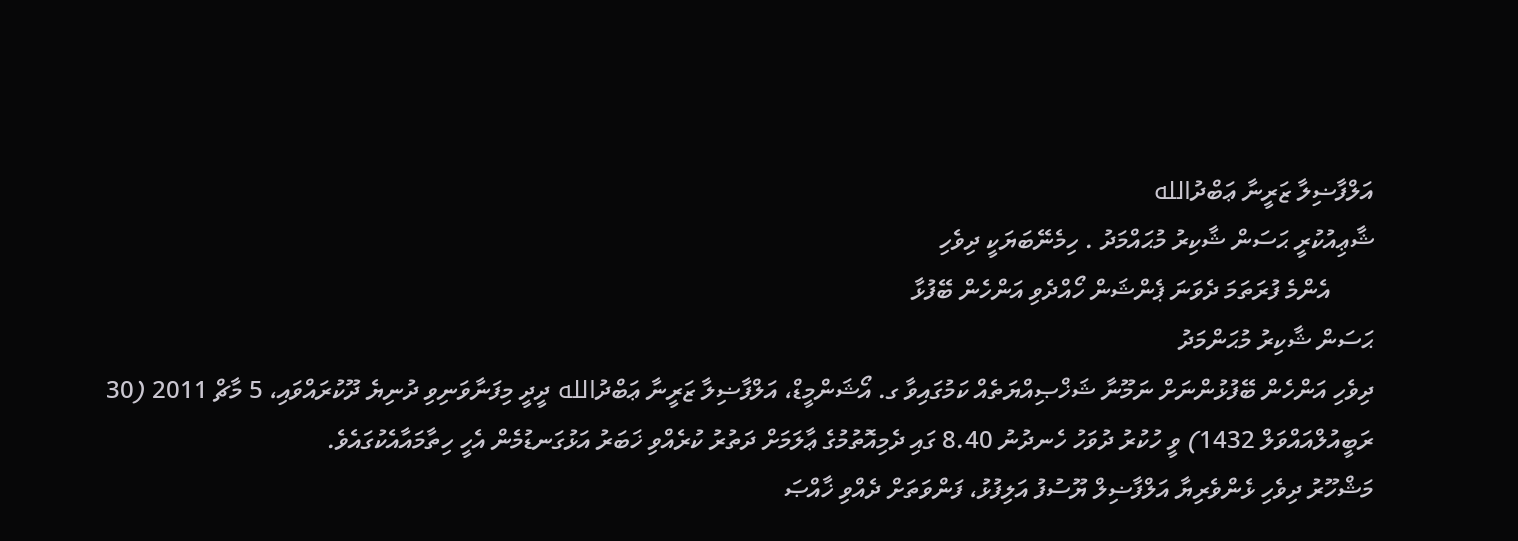އަލްފާޟިލާ ޒަރީނާ ޢަބްދުالله
ޝާޢިއުކުރީ ޙަސަން ޝާކިރު މުޙައްމަދު . ހިމެނޭބަޔަކީ ދިވެހި
       އެންމެ ފުރަތަމަ ދެވަނަ ޕެންޝަން ހޯއްދެވި އަންހެން ބޭފުޅާ
ޙަސަން ޝާކިރު މުޙަންމަދު
ދިވެހި އަންހެން ބޭފުޅުންނަށް ނަމޫނާ ޝަޚްޞިއްޔަތެއް ކަމުގައިވާ ގ. އޯޝަންމީޑް، އަލްފާޟިލާ ޒަރީނާ ޢަބްދުالله ދީދީ މިފަނާވަނިވި ދުނިޔެ ދޫކުރައްވައި، 5 މާޗް 2011 (30 ރަބީއުލްއައްވަލް 1432) ވީ ހުކުރު ދުވަހު ހެނދުނު 8.40 ގައި ދެމިއޮތުމުގެ ޢާލަމަށް ދަތުރު ކުރެއްވި ޚަބަރު އަޅުގަނޑުމެން އެހީ ހިތާމައާއެކުގައެވެ.
މަޝްހޫރު ދިވެހި ޅެންވެރިޔާ އަލްފާޟިލް ޔޫސުފު އަލިފުޅު، ފަންވަތަށް ދެއްވި ޚާއްޞަ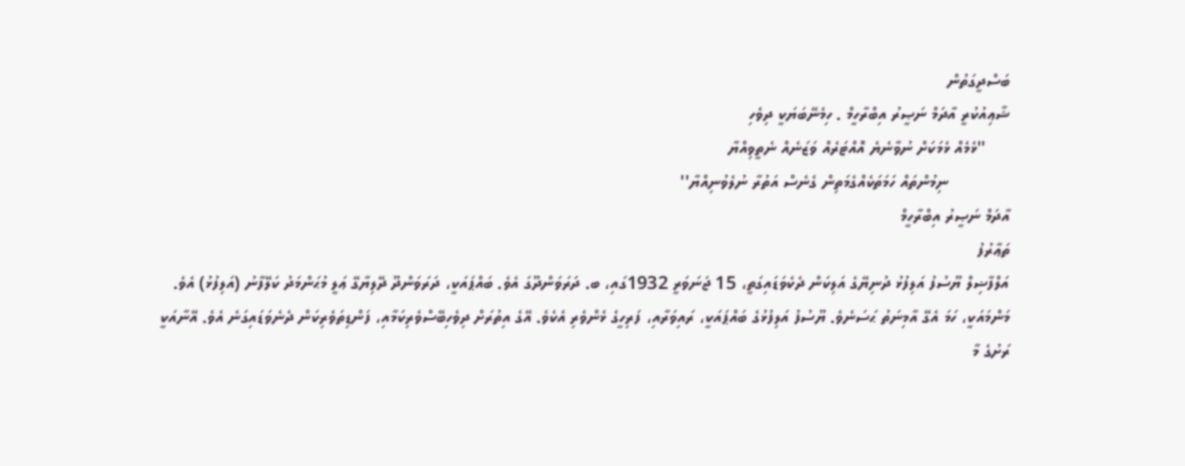ބަސްދީގަތުން
ޝާޢިއުކުރީ އާދަމް ނަޞީރު އިބްރާހީމް . ހިމެނޭބަޔަކީ ދިވެހި
     ''ޅެމެއް ޅެމަކަށް ނުވާނެޔެ އޮއްޓަރެއް ވަޒަނެއް ނެތީވިއްޔާ
             ނިމުންތައް ހަމަތަކެއްގެމަތިން ގެނެސް އަތުރާ ނުލެވުނިއްޔާ''
އާދަމް ނަޞީރު އިބްރާހީމް
ތަޢާރުފު
އަލްފާޟިލް ޔޫސުފު އަލިފުޅު ދުނިޔޭގެ އަލިކަން ދެކެވަޑައިގަތީ، 15 ޖަނަވަރީ 1932ގައި، ބ. ދަރަވަންދޫގަ އެވެ. ބައްޕައަކީ، ދަރަވަންދޫ ދޭލިޔާގޭ ޢަލީ މުޙަންމަދު ކަލޭފާނު (އަލިފުޅު) އެވެ. މަންމައަކީ، ހަމަ އެގޭ އާމިނަތު ޙަސަނެވެ. ޔޫސުފު އަލިފުޅުގެ ބައްޕައަކީ، ރައިވަރާއި، ފަރިހީގެ ޅެންވެރި އެކެވެ. އޭގެ އިތުރަށް ދިވެހިބޭސްވެރިކަމާއި، ފަންޑިތަވެރިކަން ދެނެވަޑައިގަނެ އެވެ. އޭނާއަކީ ރަށުގެ މާ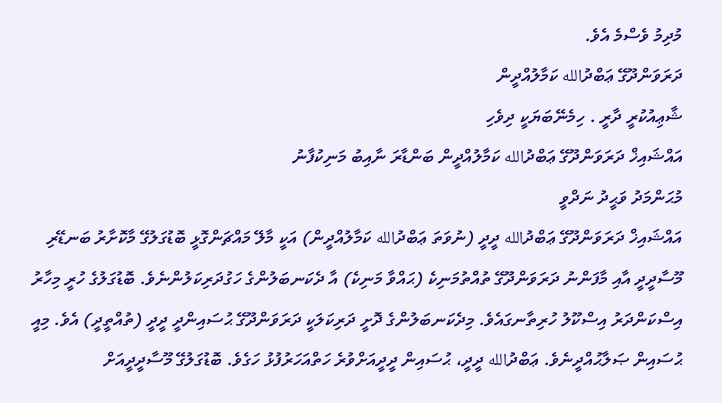މުދިމު ވެސްމެ އެވެ.
ދަރަވަންދޫގޭ ޢަބްދުالله ކަމާލުއްދީން
ޝާޢިއުކުރީ ދާރީ . ހިމެނޭބަޔަކީ ދިވެހި
އައްޝައިޚް ދަރަވަންދޫގޭ ޢަބްދުالله ކަމާލުއްދީން ބަންޑާރަ ނާއިބު މަނިކުފާނު
މުޙަންމަދު ވަޙީދު ނަދްވީ
އައްޝައިޚް ދަރަވަންދޫގޭ ޢަބްދުالله ދީދީ (ނުވަތަ ޢަބްދުالله ކަމާލުއްދީން) އަކީ މާލޭ މައްޗަންގޮޅީ ބޮޑުގަލުގޭ މާކޮށާރު ބަނޑޭރި މޫސާދީދީ އާއި މާފަންނު ދަރަވަންދޫގޭ ތުއްތުމަނިކެ (ޙައްވާ މަނިކެ) އާ ދެކަނބަލުންގެ ހަގުދަރިކަލުންނެވެ. ބޮޑުގަލުގެ ހުރީ މިހާރު އިސްކަންދަރު އިސްކޫލު ހުރިތާނގައެވެ. މިދެކަނބަލުންގެ ދޮށީ ދަރިކަލަކީ ދަރަވަންދޫގޭ ޙުސައިންދީ ދީދީ (ތުއްތީދީ) އެވެ. މިއީ ޙުސައިން ޞަލާޙުއްދީނެވެ. ޢަބްދުالله ދީދީ، ޙުސައިން ދީދީއަށްވުރެ ހަތްއަހަރުފުޅު ހަގެވެ. ބޮޑުގަލުގޭ މޫސާދީދީއަށް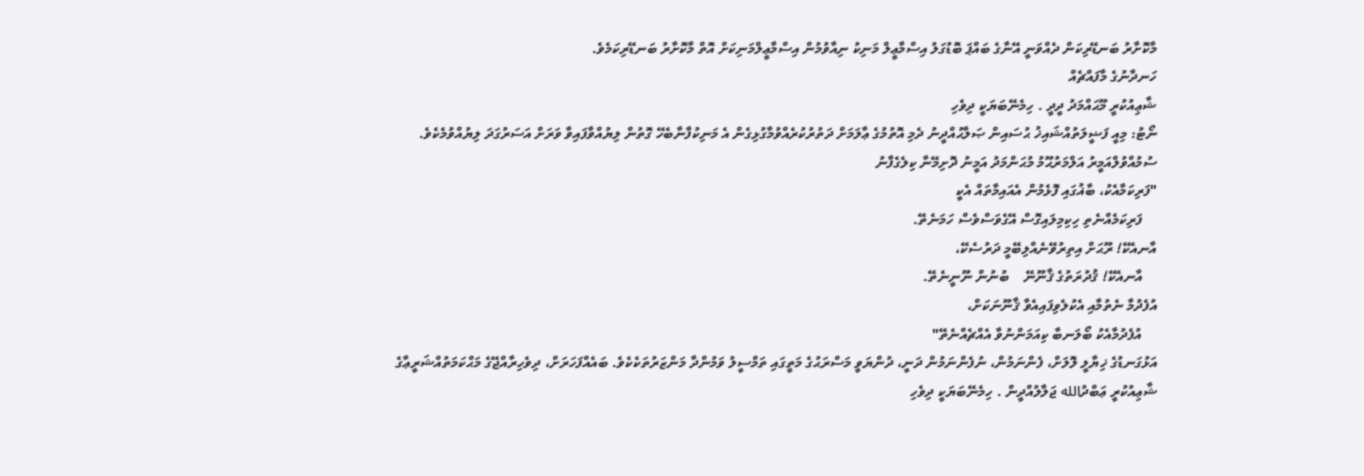މާކޮށާރު ބަނޑޭރިކަން ދެއްވަނީ އޭނާގެ ބައްޕަ ބޮޑުގަލު އިސްމާޢީލް މަނިކު ނިއާވުމުން އިސްމާޢީލްމަނިކަށް އޮތް މާކޮށާރު ބަނޑޭރިކަމެވެ.
ހަނދާނުގެ މާފައްޗެއް
ޝާޢިއުކުރީ މޫޙައްމަދު ދީދީ . ހިމެނޭބަޔަކީ ދިވެހި
ނޯޓު: މިއީ ފަޟީލަތުއްޝައިޚު ޙުސައިން ޞަލާޙުއްދީނު ދެމި އޮތުމުގެ ޢާލަމަށް ދަތުރުކުރެއްވުމާގުޅިގެން އެ މަނިކުފާނާބެހޭ ގޮތުން ލިޔުއްވާފައިވާ ވަރަށް އަސަރުގަދަ ލިޔުއްވުމެކެވެ.
ސުމުއްވުލްއަމީރު އަލްމަރުޙޫމު މުޙަންމަދު އަމީނު ދޮށިމޭނާ ކިލެގެފާނު
"ފަރިކަމާއެކު، ބާޣުގައި ފޮޅެމުން އެއައިމާތައް އެކީ
    ފަރިކަމެއްނެތި ހިކިމިލައިގޮސް އޭގެވަސްވެސް ހަމަނެތޭ.
އާނއެކޭ! ރޫޙަށް އިތިރުވޭނެއްލިބޭމީ ދަރުސެކޭ،
    އާނއެކޭ! ޤުދުރަތުގެ ޤާނޫނޭ    ބުނުން ނޫނީނެތޭ.
އުފެދުމާ ނެތުމާއި އެކުލެވިފައިއެވާ ޤާނޫނަކަށް،
    އުފެދުމާއެކު ބޯލަނބާ ކިއަމަންނުވާ އެއްޗެއްނެތޭ"
އަޅުގަނޑުގެ ޚިޔާލީ ލޮލަށް، ފެންނަމުން، ނުފެންނަމުން ދަނީ، ދުންޔަވީ މަސްރަޙުގެ މަތީގައި ތަމްސީލު ވަމުންދާ މަންޒަރުތަކެކެވެ. ބައެއްފަހަރަށް، ދިވެހިރާއްޖޭގެ މަޙްކަމަތުއްޝަރީޢާގެ
ޝާޢިއުކުރީ ޢަބްދުالله ޖަލާލުއްދީން . ހިމެނޭބަޔަކީ ދިވެހި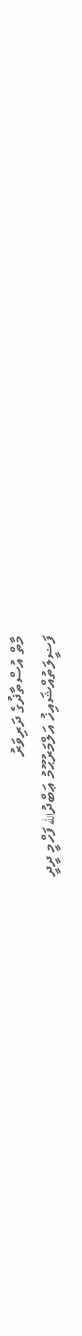މާތް އުސްތާޛުގެ ދަރިވަރު
ފަޟީލަތުއްޝައިޚު އަލްމަރުޙޫމު ޢަބްދުالله ފަހްމީ ދީދީ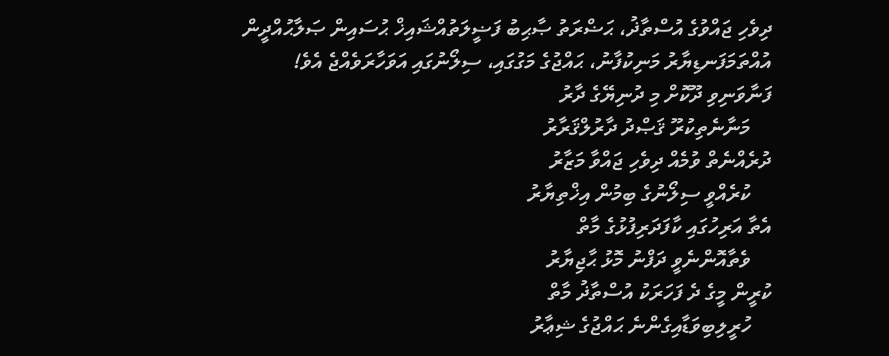ދިވެހި ޖައްވުގެ އުސްތާޛު، ޙަޟްރަތު ޞާޙިބު ފަޟީލަތުއްޝައިޚް ޙުސައިން ޞަލާޙުއްދީން އުއްތަމަފަނޑިޔާރު މަނިކުފާނު، ޙައްޖުގެ މަގުގައި، ސިލޯނުގައި އަވަހާރަވެއްޖެ އެވެ!
ފަނާވަނިވި ދޫކޮށް މި ދުނިޔޭގެ ދާރު
    މަނާނެތިކުރޫ ޤަޞްދު ދާރުލްޤަރާރު
ދުރެއްނެތް ވުމެއް ދިވެހި ޖައްވާ މަޒާރު
    ކުރެއްވީ ސިލޯނުގެ ބިމުން އިޚްތިޔާރު
އެތާ އަރިހުގައި ކާފަދަރިފުޅުގެ މާތް
    ވެތާއޮންނެވީ ދަފްނު މޮޅު ޙާޖިޔާރު
ކުރީން މީގެ ދެ ފަހަރަކު އުސްތާޛު މާތް
    ހުރީލިބިވަޑާއިގެންނެ ޙައްޖުގެ ޝިޢާރު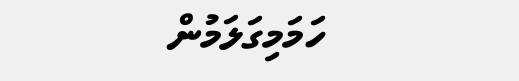ހަމަމިގަލަމުން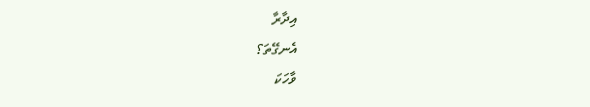އިދާރާ
އެނގޭތަ؟
ވާހަކަ